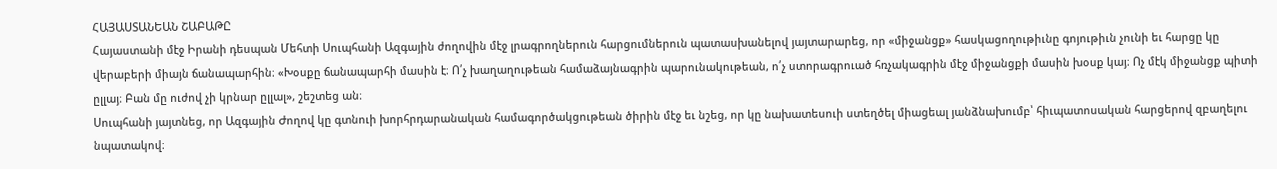ՀԱՅԱՍՏԱՆԵԱՆ ՇԱԲԱԹԸ
Հայաստանի մէջ Իրանի դեսպան Մեհտի Սուպհանի Ազգային ժողովին մէջ լրագրողներուն հարցումներուն պատասխանելով յայտարարեց, որ «միջանցք» հասկացողութիւնը գոյութիւն չունի եւ հարցը կը վերաբերի միայն ճանապարհին։ «Խօսքը ճանապարհի մասին է։ Ո՛չ խաղաղութեան համաձայնագրին պարունակութեան, ո՛չ ստորագրուած հռչակագրին մէջ միջանցքի մասին խօսք կայ։ Ոչ մէկ միջանցք պիտի ըլլայ։ Բան մը ուժով չի կրնար ըլլալ», շեշտեց ան։
Սուպհանի յայտնեց, որ Ազգային Ժողով կը գտնուի խորհրդարանական համագործակցութեան ծիրին մէջ եւ նշեց, որ կը նախատեսուի ստեղծել միացեալ յանձնախումբ՝ հիւպատոսական հարցերով զբաղելու նպատակով։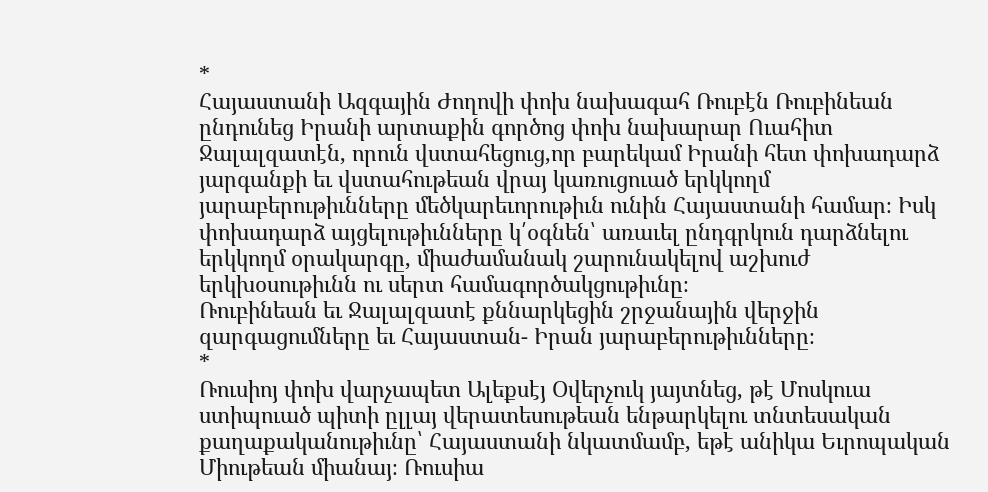*
Հայաստանի Ազգային Ժողովի փոխ նախագահ Ռուբէն Ռուբինեան ընդունեց Իրանի արտաքին գործոց փոխ նախարար Ուահիտ Ջալալզատէն, որուն վստահեցուց,որ բարեկամ Իրանի հետ փոխադարձ յարգանքի եւ վստահութեան վրայ կառուցուած երկկողմ յարաբերութիւնները մեծկարեւորութիւն ունին Հայաստանի համար։ Իսկ փոխադարձ այցելութիւնները կ՛օգնեն՝ առաւել ընդգրկուն դարձնելու երկկողմ օրակարգը, միաժամանակ շարունակելով աշխուժ երկխօսութիւնն ու սերտ համագործակցութիւնը։
Ռուբինեան եւ Ջալալզատէ քննարկեցին շրջանային վերջին զարգացումները եւ Հայաստան- Իրան յարաբերութիւնները։
*
Ռուսիոյ փոխ վարչապետ Ալեքսէյ Օվերչուկ յայտնեց, թէ Մոսկուա ստիպուած պիտի ըլլայ վերատեսութեան ենթարկելու տնտեսական քաղաքականութիւնը՝ Հայաստանի նկատմամբ, եթէ անիկա Եւրոպական Միութեան միանայ։ Ռուսիա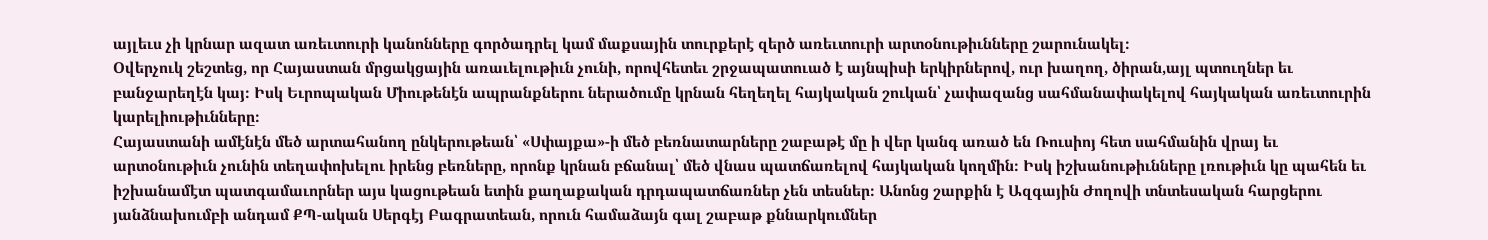այլեւս չի կրնար ազատ առեւտուրի կանոնները գործադրել կամ մաքսային տուրքերէ զերծ առեւտուրի արտօնութիւնները շարունակել։
Օվերչուկ շեշտեց, որ Հայաստան մրցակցային առաւելութիւն չունի, որովհետեւ շրջապատուած է այնպիսի երկիրներով, ուր խաղող, ծիրան,այլ պտուղներ եւ բանջարեղէն կայ։ Իսկ Եւրոպական Միութենէն ապրանքներու ներածումը կրնան հեղեղել հայկական շուկան՝ չափազանց սահմանափակելով հայկական առեւտուրին կարելիութիւնները։
Հայաստանի ամէնէն մեծ արտահանող ընկերութեան՝ «Սփայքա»-ի մեծ բեռնատարները շաբաթէ մը ի վեր կանգ առած են Ռուսիոյ հետ սահմանին վրայ եւ արտօնութիւն չունին տեղափոխելու իրենց բեռները, որոնք կրնան բճանալ՝ մեծ վնաս պատճառելով հայկական կողմին։ Իսկ իշխանութիւնները լռութիւն կը պահեն եւ իշխանամէտ պատգամաւորներ այս կացութեան ետին քաղաքական դրդապատճառներ չեն տեսներ։ Անոնց շարքին է Ազգային Ժողովի տնտեսական հարցերու յանձնախումբի անդամ ՔՊ-ական Սերգէյ Բագրատեան, որուն համաձայն գալ շաբաթ քննարկումներ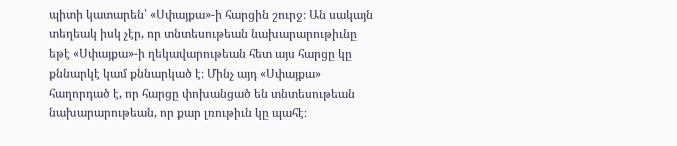պիտի կատարեն՝ «Սփայքա»-ի հարցին շուրջ։ Ան սակայն տեղեակ իսկ չէր, որ տնտեսութեան նախարարութիւնը եթէ «Սփայքա»-ի ղեկավարութեան հետ այս հարցը կը քննարկէ կամ քննարկած է։ Մինչ այդ «Սփայքա» հաղորդած է, որ հարցը փոխանցած են տնտեսութեան նախարարութեան, որ քար լռութիւն կը պահէ։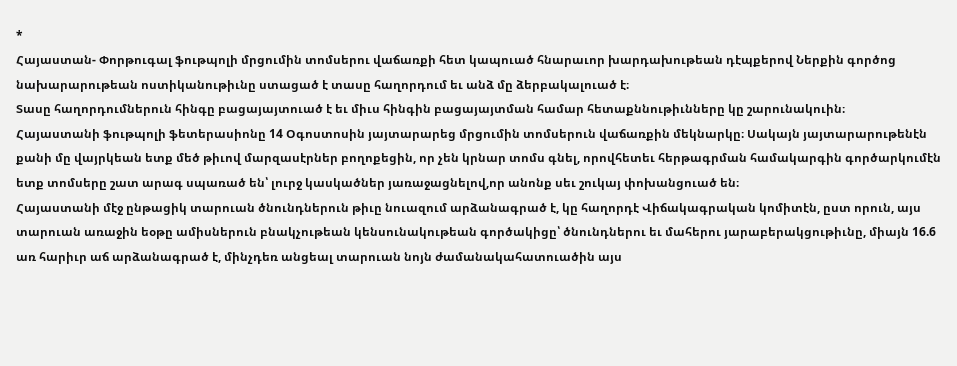*
Հայաստան- Փորթուգալ ֆութպոլի մրցումին տոմսերու վաճառքի հետ կապուած հնարաւոր խարդախութեան դէպքերով Ներքին գործոց նախարարութեան ոստիկանութիւնը ստացած է տասը հաղորդում եւ անձ մը ձերբակալուած է։
Տասը հաղորդումներուն հինգը բացայայտուած է եւ միւս հինգին բացայայտման համար հետաքննութիւնները կը շարունակուին։
Հայաստանի ֆութպոլի ֆետերասիոնը 14 Օգոստոսին յայտարարեց մրցումին տոմսերուն վաճառքին մեկնարկը։ Սակայն յայտարարութենէն քանի մը վայրկեան ետք մեծ թիւով մարզասէրներ բողոքեցին, որ չեն կրնար տոմս գնել, որովհետեւ հերթագրման համակարգին գործարկումէն ետք տոմսերը շատ արագ սպառած են՝ լուրջ կասկածներ յառաջացնելով,որ անոնք սեւ շուկայ փոխանցուած են։
Հայաստանի մէջ ընթացիկ տարուան ծնունդներուն թիւը նուազում արձանագրած է, կը հաղորդէ Վիճակագրական կոմիտէն, ըստ որուն, այս տարուան առաջին եօթը ամիսներուն բնակչութեան կենսունակութեան գործակիցը՝ ծնունդներու եւ մահերու յարաբերակցութիւնը, միայն 16.6 առ հարիւր աճ արձանագրած է, մինչդեռ անցեալ տարուան նոյն ժամանակահատուածին այս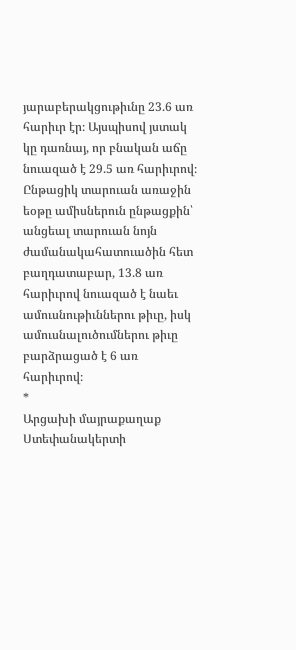յարաբերակցութիւնը 23.6 առ հարիւր էր։ Այսպիսով յստակ կը դառնայ, որ բնական աճը նուազած է 29.5 առ հարիւրով։
Ընթացիկ տարուան առաջին եօթը ամիսներուն ընթացքին՝ անցեալ տարուան նոյն ժամանակահատուածին հետ բաղդատաբար, 13.8 առ հարիւրով նուազած է նաեւ ամուսնութիւններու թիւը, իսկ ամուսնալուծումներու թիւը բարձրացած է 6 առ հարիւրով։
*
Արցախի մայրաքաղաք Ստեփանակերտի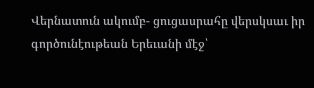Վերնատուն ակումբ- ցուցասրահը վերսկսաւ իր գործունէութեան Երեւանի մէջ՝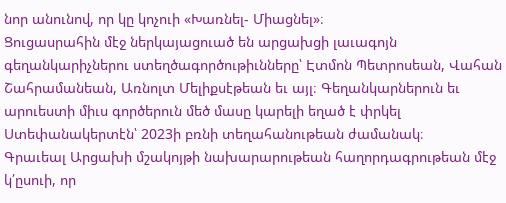նոր անունով, որ կը կոչուի «Խառնել- Միացնել»։
Ցուցասրահին մէջ ներկայացուած են արցախցի լաւագոյն գեղանկարիչներու ստեղծագործութիւնները՝ Էտմոն Պետրոսեան, Վահան Շահրամանեան, Առնոլտ Մելիքսէթեան եւ այլ։ Գեղանկարներուն եւ արուեստի միւս գործերուն մեծ մասը կարելի եղած է փրկել Ստեփանակերտէն՝ 2023ի բռնի տեղահանութեան ժամանակ։
Գրաւեալ Արցախի մշակոյթի նախարարութեան հաղորդագրութեան մէջ կ՛ըսուի, որ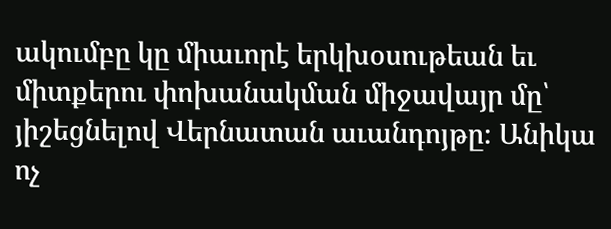ակումբը կը միաւորէ երկխօսութեան եւ միտքերու փոխանակման միջավայր մը՝ յիշեցնելով Վերնատան աւանդոյթը։ Անիկա ոչ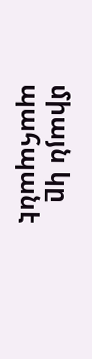միայն կը պահպանէ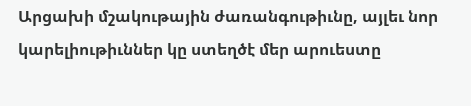Արցախի մշակութային ժառանգութիւնը, այլեւ նոր կարելիութիւններ կը ստեղծէ մեր արուեստը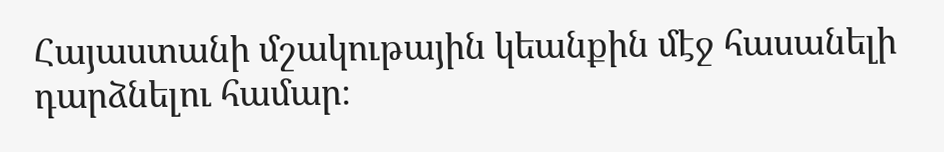Հայաստանի մշակութային կեանքին մէջ հասանելի դարձնելու համար։